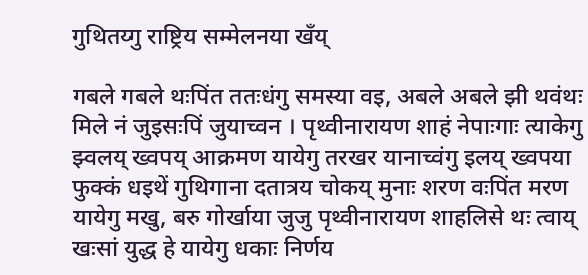गुथितय्गु राष्ट्रिय सम्मेलनया खँय्

गबले गबले थःपिंत ततःधंगु समस्या वइ, अबले अबले झी थवंथः मिले नं जुइसःपिं जुयाच्वन । पृथ्वीनारायण शाहं नेपाःगाः त्याकेगु झ्वलय् ख्वपय् आक्रमण यायेगु तरखर यानाच्वंगु इलय् ख्वपया फुक्कं धइथें गुथिगाना दतात्रय चोकय् मुनाः शरण वःपिंत मरण यायेगु मखु, बरु गोर्खाया जुजु पृथ्वीनारायण शाहलिसे थः त्वाय् खःसां युद्ध हे यायेगु धकाः निर्णय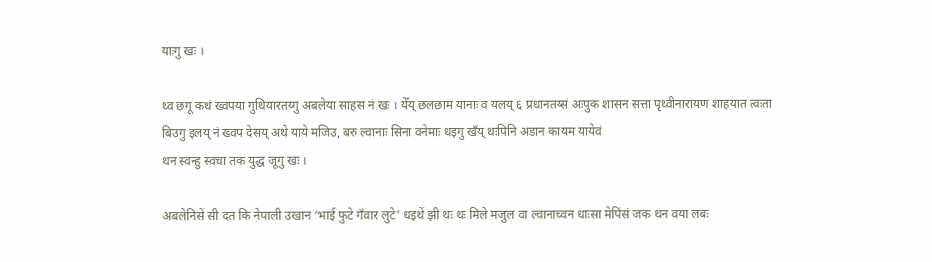याःगु खः ।

थ्व छगू कथं ख्वपया गुथियारतय्गु अबलेया साहस नं खः । येँय् छलछाम यानाः व यलय् ६ प्रधानतय्सं अःपुक शासन सत्ता पृथ्वीनारायण शाहयात त्वःता बिउगु इलय् नं ख्वप देसय् अथे याये मजिउ, बरु ल्वानाः सिना वनेमाः धइगु खँय् थःपिनि अडान कायम यायेवं
थन स्वन्हु स्वचा तक युद्ध जूगु खः ।

अबलेनिसें सी दत कि नेपाली उखान ‘भाई फुटे गँवार लुटे’ धइथें झी थः थः मिले मजुल वा ल्वानाच्वन धाःसा मेपिंसं जक थन वया लबः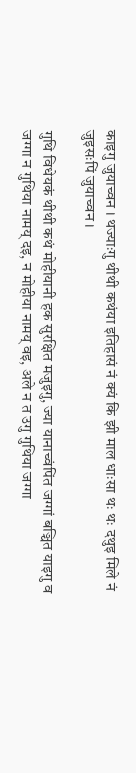काइगु जुयाच्वन । थज्याःगु थीथी कथंया इतिहासं नं क्यं कि झी माल धाःसा थः थः दथुइ मिले नं जुइसःपिं जुयाच्वन ।

गुथि विधेयकं थीथी कथं मोहीयानी हक सुरक्षित मजुइगु, ज्या यानाच्वंपिंत जग्गां बञ्चित याइगु व जग्गा न गुथिया नामय् दइ, न मोहीया नामय् वइ, अले न त उगु गुथिया जग्गा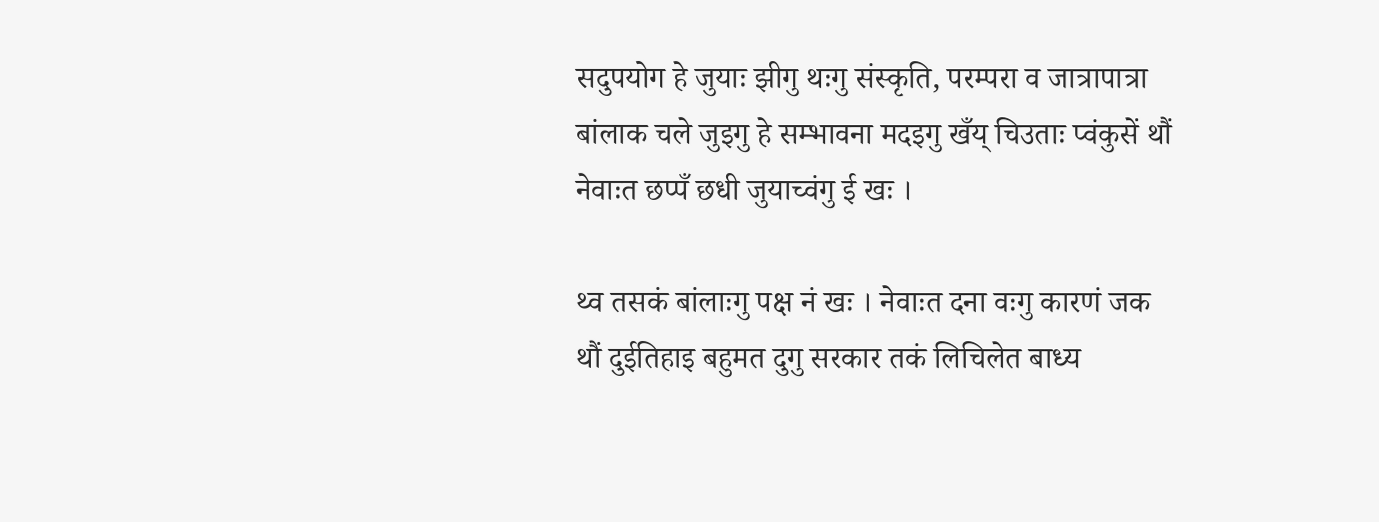सदुपयोग हे जुयाः झीगु थःगु संस्कृति, परम्परा व जात्रापात्रा बांलाक चले जुइगु हे सम्भावना मदइगु खँय् चिउताः प्वंकुसें थौं नेवाःत छप्पँ छधी जुयाच्वंगु ई खः ।

थ्व तसकं बांलाःगु पक्ष नं खः । नेवाःत दना वःगु कारणं जक थौं दुईतिहाइ बहुमत दुगु सरकार तकं लिचिलेत बाध्य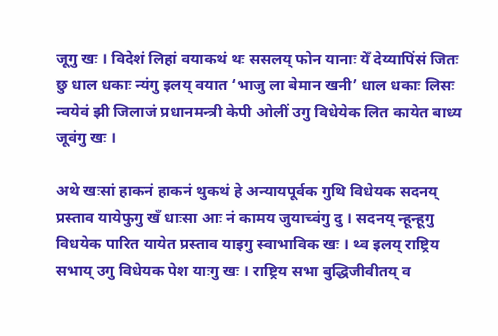जूगु खः । विदेशं लिहां वयाकथं थः ससलय् फोन यानाः येँ देय्यापिंसं जितः छु धाल धकाः न्यंगु इलय् वयात ‘भाजु ला बेमान खनी’ धाल धकाः लिसः न्वयेवं झी जिलाजं प्रधानमन्त्री केपी ओलीं उगु विधेयेक लित कायेत बाध्य जूवंगु खः ।

अथे खःसां हाकनं हाकनं थुकथं हे अन्यायपूर्वक गुथि विधेयक सदनय् प्रस्ताव यायेफुगु खँ धाःसा आः नं कामय जुयाच्वंगु दु । सदनय् न्हून्हूगु विधयेक पारित यायेत प्रस्ताव याइगु स्वाभाविक खः । थ्व इलय् राष्ट्रिय सभाय् उगु विधेयक पेश याःगु खः । राष्ट्रिय सभा बुद्धिजीवीतय् व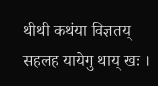थीथी कथंया विज्ञतय् सहलह यायेगु थाय् खः ।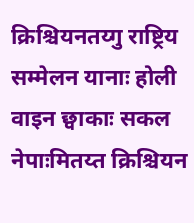क्रिश्चियनतय्गु राष्ट्रिय सम्मेलन यानाः होली वाइन छ्वाकाः सकल नेपाःमितय्त क्रिश्चियन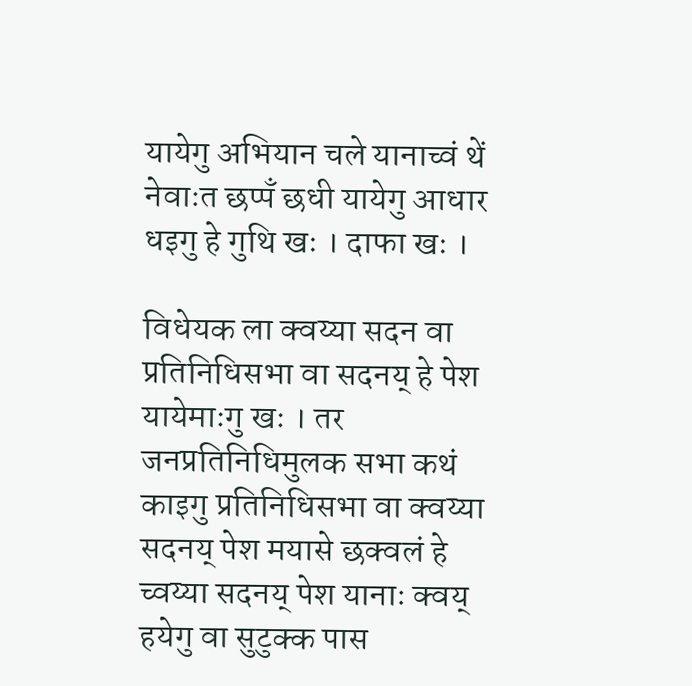यायेगु अभियान चले यानाच्वं थें नेवाःत छप्पँ छधी यायेगु आधार धइगु हे गुथि खः । दाफा खः ।

विधेयक ला क्वय्या सदन वा प्रतिनिधिसभा वा सदनय् हे पेश यायेमाःगु खः । तर जनप्रतिनिधिमुलक सभा कथं काइगु प्रतिनिधिसभा वा क्वय्या सदनय् पेश मयासे छक्वलं हे च्वय्या सदनय् पेश यानाः क्वय् हयेगु वा सुटुक्क पास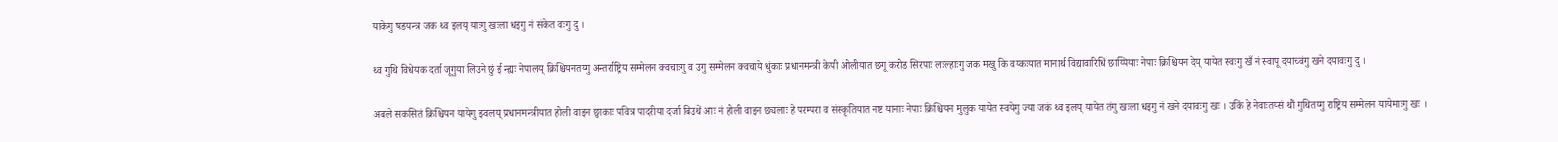याकेगु षडयन्त्र जक थ्व इलय् याःगु खःला धइगु नं संकेत वःगु दु ।

थ्व गुथि विधेयक दर्ता जूगुया लिउने छुं ई न्ह्यः नेपालय् क्रिश्चियनतय्गु अन्तर्राष्ट्रिय सम्मेलन क्वचाःगु व उगु सम्मेलन क्वचाये धुंकाः प्रधानमन्त्री केपी ओलीयात छगू करोड सिरपाः लःल्हाःगु जक मखु कि वय्कःयात मानार्थ विद्यावारिधिं छाय्पियाः नेपाः क्रिश्चियन देय् यायेत स्वःगु खँ नं स्वापू दयाच्वंगु खने दयावःगु दु ।

अबले सकसितं क्रिश्चियन यायेगु झ्वलय् प्रधानमन्त्रीयात होली वाइन छ्वाकाः पवित्र पादरीया दर्जा बिउथें आः नं होली वाइन छ्यलाः हे परम्परा व संस्कृतियात नष्ट यानाः नेपाः क्रिश्चियन मुलुक यायेत स्वयेगु ज्या जकं थ्व इलय् यायेत तंगु खःला धइगु नं खने दयावःगु खः । उकिं हे नेवाःतय्सं थौं गुथितय्गु राष्ट्रिय सम्मेलन यायेमाःगु खः ।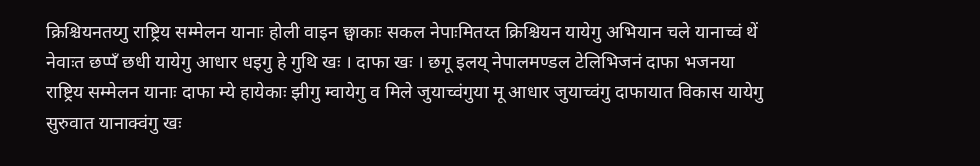क्रिश्चियनतय्गु राष्ट्रिय सम्मेलन यानाः होली वाइन छ्वाकाः सकल नेपाःमितय्त क्रिश्चियन यायेगु अभियान चले यानाच्वं थें नेवाःत छप्पँ छधी यायेगु आधार धइगु हे गुथि खः । दाफा खः । छगू इलय् नेपालमण्डल टेलिभिजनं दाफा भजनया राष्ट्रिय सम्मेलन यानाः दाफा म्ये हायेकाः झीगु म्वायेगु व मिले जुयाच्वंगुया मू आधार जुयाच्वंगु दाफायात विकास यायेगु सुरुवात यानाक्वंगु खः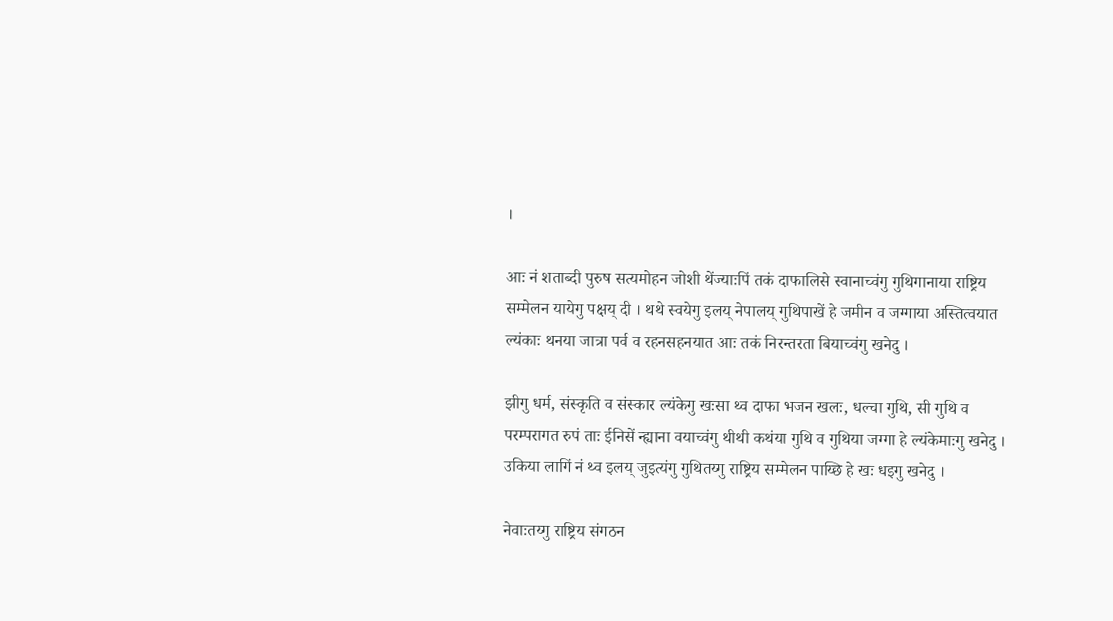।

आः नं शताब्दी पुरुष सत्यमोहन जोशी थेंज्याःपिं तकं दाफालिसे स्वानाच्वंगु गुथिगानाया राष्ट्रिय सम्मेलन यायेगु पक्षय् दी । थथे स्वयेगु इलय् नेपालय् गुथिपाखें हे जमीन व जग्गाया अस्तित्वयात ल्यंकाः थनया जात्रा पर्व व रहनसहनयात आः तकं निरन्तरता बियाच्वंगु खनेदु ।

झीगु धर्म, संस्कृति व संस्कार ल्यंकेगु खःसा थ्व दाफा भजन खलः, धल्चा गुथि, सी गुथि व परम्परागत रुपं ताः ईनिसें न्ह्याना वयाच्वंगु थीथी कथंया गुथि व गुथिया जग्गा हे ल्यंकेमाःगु खनेदु । उकिया लागिं नं थ्व इलय् जुइत्यंगु गुथितय्गु राष्ट्रिय सम्मेलन पाय्छि हे खः धइगु खनेदु ।

नेवाःतय्गु राष्ट्रिय संगठन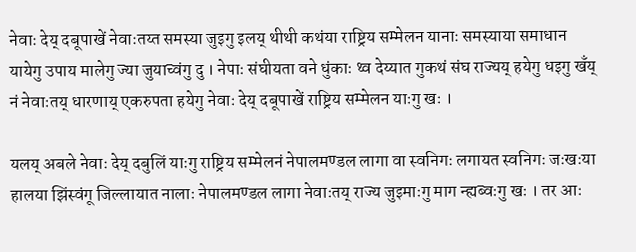नेवाः देय् दबूपाखें नेवाःतय्त समस्या जुइगु इलय् थीथी कथंया राष्ट्रिय सम्मेलन यानाः समस्याया समाधान यायेगु उपाय मालेगु ज्या जुयाच्वंगु दु । नेपाः संघीयता वने धुंकाः थ्व देय्यात गुकथं संघ राज्यय् हयेगु धइगु खँय् नं नेवाःतय् धारणाय् एकरुपता हयेगु नेवाः देय् दबूपाखें राष्ट्रिय सम्मेलन याःगु खः ।

यलय् अबले नेवाः देय् दबुलिं याःगु राष्ट्रिय सम्मेलनं नेपालमण्डल लागा वा स्वनिगः लगायत स्वनिगः जःखःया हालया झिंस्वंगू जिल्लायात नालाः नेपालमण्डल लागा नेवाःतय् राज्य जुइमाःगु माग न्ह्यब्वःगु खः । तर आः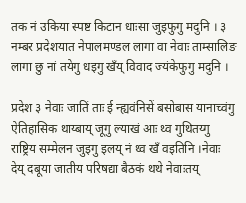तक नं उकिया स्पष्ट किटान धाःसा जुइफुगु मदुनि । ३ नम्बर प्रदेशयात नेपालमण्डल लागा वा नेवाः ताम्सालिङ लागा छु नां तयेगु धइगु खँय् विवाद ज्यंकेफुगु मदुनि ।

प्रदेश ३ नेवाः जातिं ताः ई न्ह्यवंनिसें बसोबास यानाच्वंगु ऐतिहासिक थाय्बाय् जूगु ल्याखं आः थ्व गुथितय्गु राष्ट्रिय सम्मेलन जुइगु इलय् नं थ्व खँ वइतिनि ।नेवाः देय् दबूया जातीय परिषद्या बैठकं थथे नेवाःतय्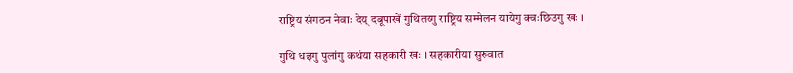राष्ट्रिय संगठन नेवाः देय् दबूपाखें गुथितय्गु राष्ट्रिय सम्मेलन यायेगु क्वःछिउगु खः ।

गुथि धइगु पुलांगु कथंया सहकारी खः । सहकारीया सुरुवात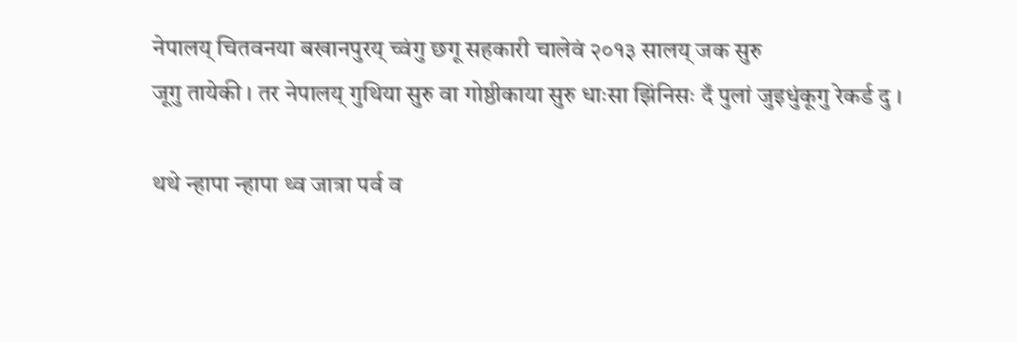नेपालय् चितवनया बखानपुरय् च्वंगु छगू सहकारी चालेवं २०१३ सालय् जक सुरु
जूगु तायेकी । तर नेपालय् गुथिया सुरु वा गोष्ठीकाया सुरु धाःसा झिंनिसः दँ पुलां जुइधुंकूगु रेकर्ड दु ।

थथे न्हापा न्हापा थ्व जात्रा पर्व व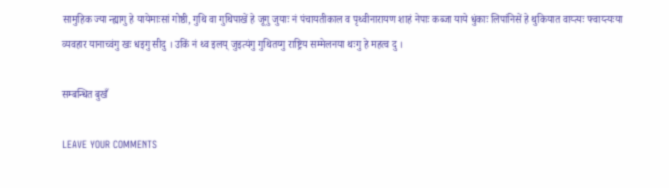सामुहिक ज्या न्ह्यागु हे यायेमाःसां गोष्ठी, गुथि वा गुथिपाखें हे जूगु जुयाः नं पंचायतीकाल व पृथ्वीनारायण शाहं नेपाः कब्जा याये धुंकाः लिपांनिसें हे थुकियात वाय्त्यः फ्वाय्त्यःया व्यवहार यानाच्वंगु खः धइगु सीदु । उकिं नं थ्व इलय् जुइत्यंगु गुथितय्गु राष्ट्रिय सम्मेलनया थःगु हे महत्व दु ।

सम्बन्धित बुखँ

LEAVE YOUR COMMENTS